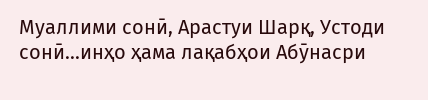Муаллими сонӣ, Арастуи Шарқ, Устоди сонӣ...инҳо ҳама лақабҳои Абӯнасри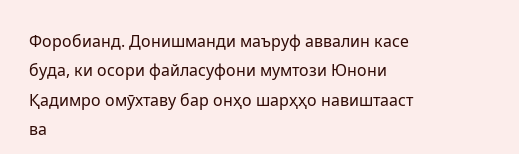Форобианд. Донишманди маъруф аввалин касе буда, ки осори файласуфони мумтози Юнони Қадимро омӯхтаву бар онҳо шарҳҳо навиштааст ва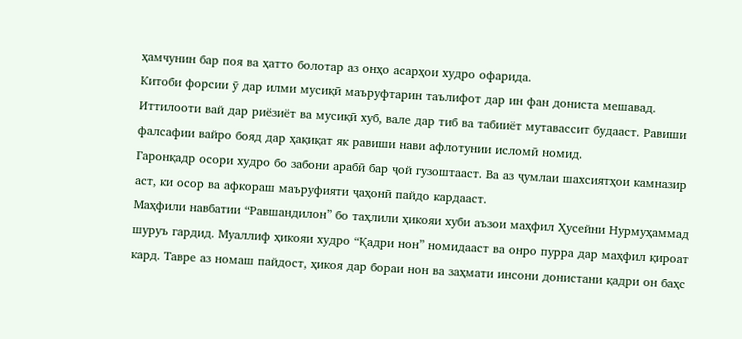ҳамчунин бар поя ва ҳатто болотар аз онҳо асарҳои худро офарида.
Китоби форсии ӯ дар илми мусиқӣ маъруфтарин таълифот дар ин фан дониста мешавад. Иттилооти вай дар риёзиёт ва мусиқӣ хуб, вале дар тиб ва табииёт мутавассит будааст. Равиши фалсафии вайро бояд дар ҳақиқат як равиши нави афлотунии исломӣ номид.
Гаронқадр осори худро бо забони арабӣ бар ҷой гузоштааст. Ва аз ҷумлаи шахсиятҳои камназир аст, ки осор ва афкораш маъруфияти ҷаҳонӣ пайдо кардааст.
Маҳфили навбатии “Равшандилон” бо таҳлили ҳикояи хуби аъзои маҳфил Ҳусейни Нурмуҳаммад шуруъ гардид. Муаллиф ҳикояи худро “Қадри нон” номидааст ва онро пурра дар маҳфил қироат кард. Тавре аз номаш пайдост, ҳикоя дар бораи нон ва заҳмати инсони донистани қадри он баҳс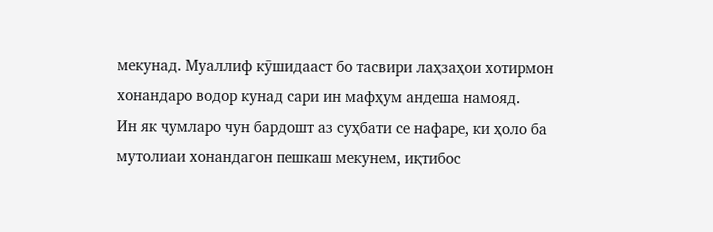мекунад. Муаллиф кӯшидааст бо тасвири лаҳзаҳои хотирмон хонандаро водор кунад сари ин мафҳум андеша намояд.
Ин як ҷумларо чун бардошт аз суҳбати се нафаре, ки ҳоло ба мутолиаи хонандагон пешкаш мекунем, иқтибос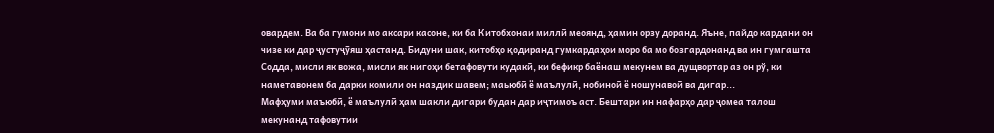овардем. Ва ба гумони мо аксари касоне, ки ба Китобхонаи миллӣ меоянд, ҳамин орзу доранд. Яъне, пайдо кардани он чизе ки дар ҷустуҷӯяш ҳастанд. Бидуни шак, китобҳо қодиранд гумкардаҳои моро ба мо бозгардонанд ва ин гумгашта
Содда, мисли як вожа, мисли як нигоҳи бетафовути кудакӣ, ки бефикр баёнаш мекунем ва дущвортар аз он рў, ки наметавонем ба дарки комили он наздик шавем; маьюбӣ ё маълулӣ, нобиноӣ ё ношунавоӣ ва дигар...
Мафҳуми маъюбӣ, ё маълулӣ ҳам шакли дигари будан дар иҷтимоъ аст. Бештари ин нафарҳо дар ҷомеа талош мекунанд тафовутии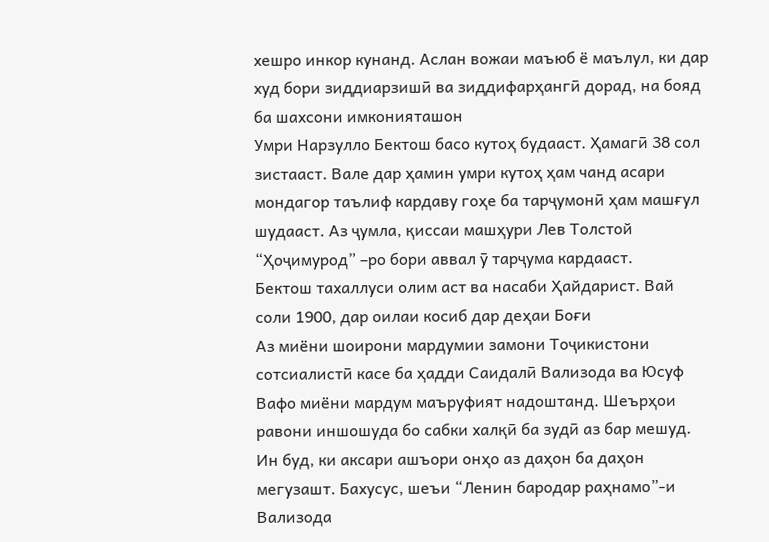хешро инкор кунанд. Аслан вожаи маъюб ё маълул, ки дар худ бори зиддиарзишӣ ва зиддифарҳангӣ дорад, на бояд ба шахсони имконияташон
Умри Нарзулло Бектош басо кутоҳ будааст. Ҳамагӣ 38 сол зистааст. Вале дар ҳамин умри кутоҳ ҳам чанд асари мондагор таълиф кардаву гоҳе ба тарҷумонӣ ҳам машғул шудааст. Аз ҷумла, қиссаи машҳури Лев Толстой “Ҳоҷимурод” –ро бори аввал ӯ тарҷума кардааст.
Бектош тахаллуси олим аст ва насаби Ҳайдарист. Вай соли 1900, дар оилаи косиб дар деҳаи Боғи
Аз миёни шоирони мардумии замони Тоҷикистони сотсиалистӣ касе ба ҳадди Саидалӣ Вализода ва Юсуф Вафо миёни мардум маъруфият надоштанд. Шеърҳои равони иншошуда бо сабки халқӣ ба зудӣ аз бар мешуд. Ин буд, ки аксари ашъори онҳо аз даҳон ба даҳон мегузашт. Бахусус, шеъи “Ленин бародар раҳнамо”-и Вализода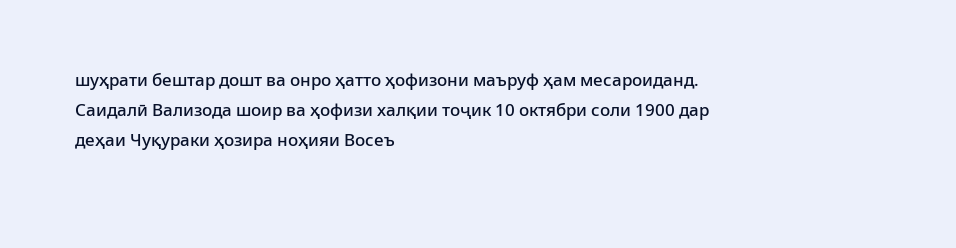шуҳрати бештар дошт ва онро ҳатто ҳофизони маъруф ҳам месароиданд.
Саидалӣ Вализода шоир ва ҳофизи халқии тоҷик 10 октябри соли 1900 дар деҳаи Чуқураки ҳозира ноҳияи Восеъ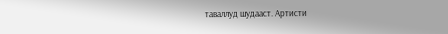таваллуд шудааст. Артисти